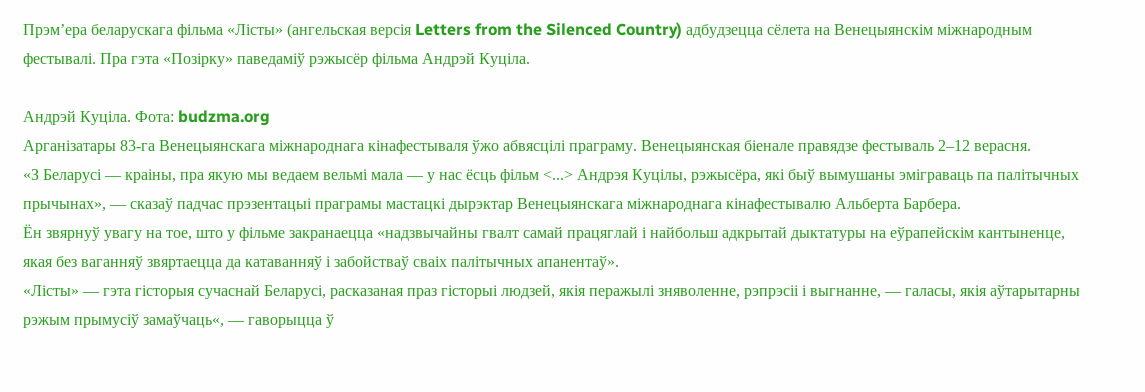Прэм’ера беларускага фільма «Лісты» (ангельская версія Letters from the Silenced Country) адбудзецца сёлета на Венецыянскім міжнародным фестывалі. Пра гэта «Позірку» паведаміў рэжысёр фільма Андрэй Куціла.

Андрэй Куціла. Фота: budzma.org
Арганізатары 83-га Венецыянскага міжнароднага кінафестываля ўжо абвясцілі праграму. Венецыянская біенале правядзе фестываль 2–12 верасня.
«З Беларусі — краіны, пра якую мы ведаем вельмі мала — у нас ёсць фільм <...> Андрэя Куцілы, рэжысёра, які быў вымушаны эміграваць па палітычных прычынах», — сказаў падчас прэзентацыі праграмы мастацкі дырэктар Венецыянскага міжнароднага кінафестывалю Альберта Барбера.
Ён звярнуў увагу на тое, што у фільме закранаецца «надзвычайны гвалт самай працяглай і найбольш адкрытай дыктатуры на еўрапейскім кантыненце, якая без ваганняў звяртаецца да катаванняў і забойстваў сваіх палітычных апанентаў».
«Лісты» — гэта гісторыя сучаснай Беларусі, расказаная праз гісторыі людзей, якія перажылі зняволенне, рэпрэсіі і выгнанне, — галасы, якія аўтарытарны рэжым прымусіў замаўчаць«, — гаворыцца ў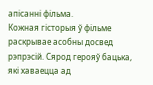апісанні фільма.
Кожная гісторыя ў фільме раскрывае асобны досвед рэпрэсій. Сярод герояў бацька, які хаваецца ад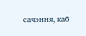сачэння, каб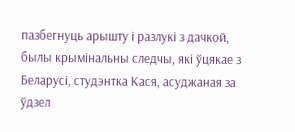пазбегнуць арышту і разлукі з дачкой, былы крымінальны следчы, які ўцякае з Беларусі, студэнтка Кася, асуджаная за ўдзел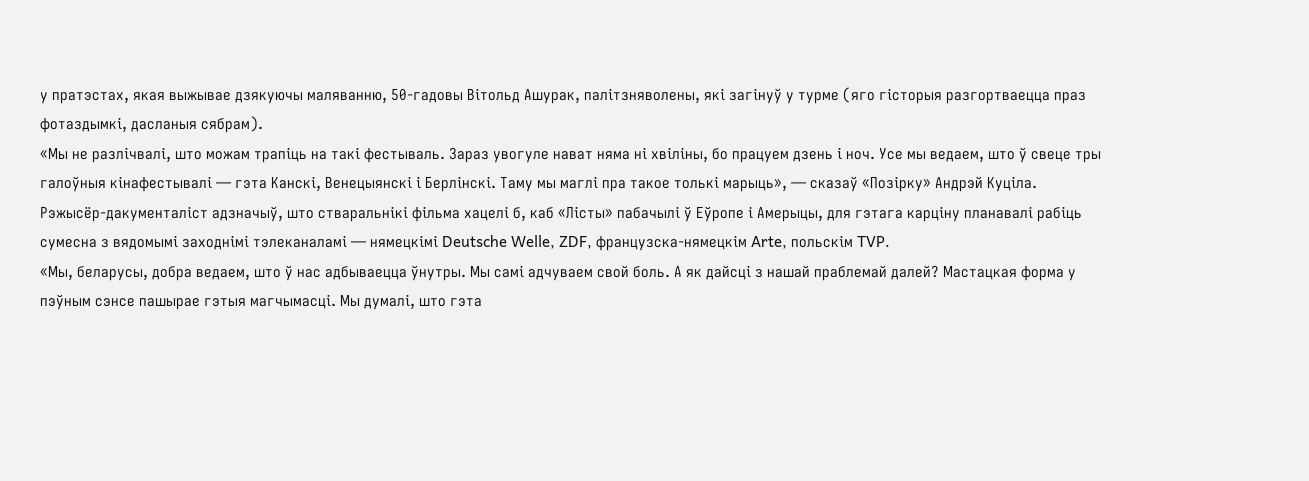у пратэстах, якая выжывае дзякуючы маляванню, 50-гадовы Вітольд Ашурак, палітзняволены, які загінуў у турме (яго гісторыя разгортваецца праз фотаздымкі, дасланыя сябрам).
«Мы не разлічвалі, што можам трапіць на такі фестываль. Зараз увогуле нават няма ні хвіліны, бо працуем дзень і ноч. Усе мы ведаем, што ў свеце тры галоўныя кінафестывалі — гэта Канскі, Венецыянскі і Берлінскі. Таму мы маглі пра такое толькі марыць», — сказаў «Позірку» Андрэй Куціла.
Рэжысёр-дакументаліст адзначыў, што стваральнікі фільма хацелі б, каб «Лісты» пабачылі ў Еўропе і Амерыцы, для гэтага карціну планавалі рабіць сумесна з вядомымі заходнімі тэлеканаламі — нямецкімі Deutsche Welle, ZDF, французска-нямецкім Arte, польскім TVP.
«Мы, беларусы, добра ведаем, што ў нас адбываецца ўнутры. Мы самі адчуваем свой боль. А як дайсці з нашай праблемай далей? Мастацкая форма у пэўным сэнсе пашырае гэтыя магчымасці. Мы думалі, што гэта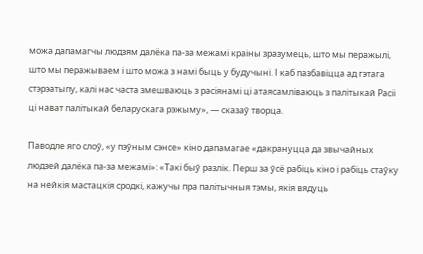можа дапамагчы людзям далёка па-за межамі краіны зразумець, што мы перажылі, што мы перажываем і што можа з намі быць у будучыні. І каб пазбавіцца ад гэтага стэрэатыпу, калі нас часта змешваюць з расіянамі ці атаясамліваюць з палітыкай Расіі ці нават палітыкай беларускага рэжыму», — сказаў творца.

Паводле яго слоў, «у пэўным сэнсе» кіно дапамагае «дакрануцца да звычайных людзей далёка па-за межамі»: «Такі быў разлік. Перш за ўсё рабіць кіно і рабіць стаўку на нейкія мастацкія сродкі, кажучы пра палітычныя тэмы, якія вядуць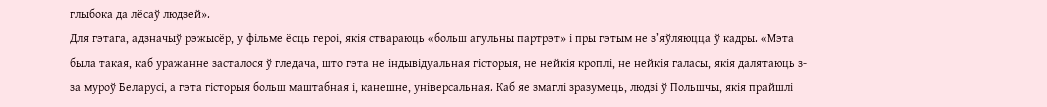глыбока да лёсаў людзей».
Для гэтага, адзначыў рэжысёр, у фільме ёсць героі, якія ствараюць «больш агульны партрэт» і пры гэтым не з’яўляюцца ў кадры. «Мэта была такая, каб уражанне засталося ў гледача, што гэта не індывідуальная гісторыя, не нейкія кроплі, не нейкія галасы, якія далятаюць з-за муроў Беларусі, а гэта гісторыя больш маштабная і, канешне, універсальная. Каб яе змаглі зразумець, людзі ў Польшчы, якія прайшлі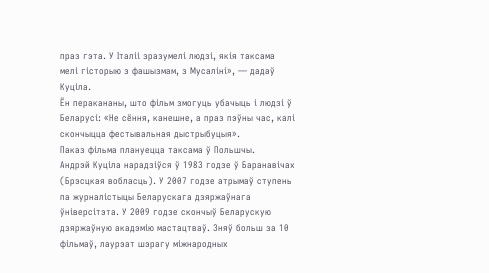праз гэта. У Італіі зразумелі людзі, якія таксама мелі гісторыю з фашызмам, з Мусаліні», — дадаў Куціла.
Ён перакананы, што фільм змогуць убачыць і людзі ў Беларусі: «Не сёння, канешне, а праз пэўны час, калі скончыцца фестывальная дыстрыбуцыя».
Паказ фільма плануецца таксама ў Польшчы.
Андрэй Куціла нарадзіўся ў 1983 годзе ў Баранавічах (Брэсцкая вобласць). У 2007 годзе атрымаў ступень па журналістыцы Беларускага дзяржаўнага ўніверсітэта. У 2009 годзе скончыў Беларускую дзяржаўную акадэмію мастацтваў. Зняў больш за 10 фільмаў, лаурэат шэрагу міжнародных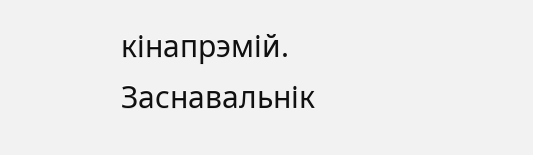кінапрэмій. Заснавальнік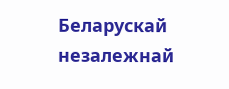Беларускай незалежнай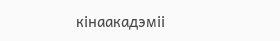кінаакадэміі